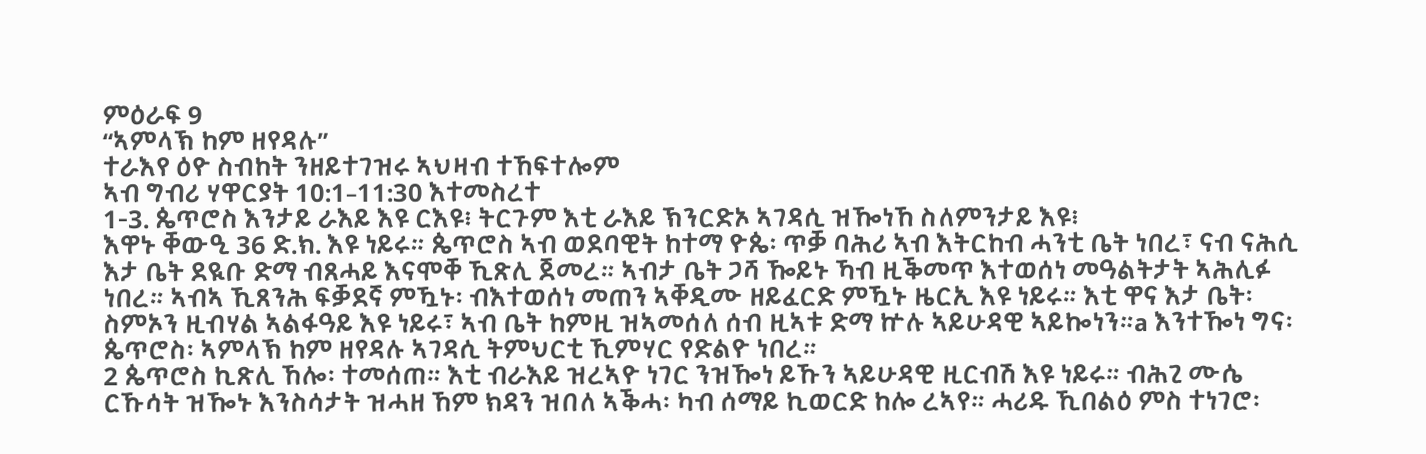ምዕራፍ 9
“ኣምላኽ ከም ዘየዳሉ”
ተራእየ ዕዮ ስብከት ንዘይተገዝሩ ኣህዛብ ተኸፍተሎም
ኣብ ግብሪ ሃዋርያት 10:1–11:30 እተመስረተ
1-3. ጴጥሮስ እንታይ ራእይ እዩ ርእዩ፧ ትርጉም እቲ ራእይ ኽንርድኦ ኣገዳሲ ዝዀነኸ ስለምንታይ እዩ፧
እዋኑ ቐውዒ 36 ድ.ክ. እዩ ነይሩ። ጴጥሮስ ኣብ ወደባዊት ከተማ ዮጴ፡ ጥቓ ባሕሪ ኣብ እትርከብ ሓንቲ ቤት ነበረ፣ ናብ ናሕሲ እታ ቤት ደዪቡ ድማ ብጸሓይ እናሞቐ ኺጽሊ ጀመረ። ኣብታ ቤት ጋሻ ዀይኑ ኻብ ዚቕመጥ እተወሰነ መዓልትታት ኣሕሊፉ ነበረ። ኣብኣ ኺጸንሕ ፍቓደኛ ምዃኑ፡ ብእተወሰነ መጠን ኣቐዲሙ ዘይፈርድ ምዃኑ ዜርኢ እዩ ነይሩ። እቲ ዋና እታ ቤት፡ ስምኦን ዚብሃል ኣልፋዓይ እዩ ነይሩ፣ ኣብ ቤት ከምዚ ዝኣመሰለ ሰብ ዚኣቱ ድማ ኵሉ ኣይሁዳዊ ኣይኰነን።a እንተዀነ ግና፡ ጴጥሮስ፡ ኣምላኽ ከም ዘየዳሉ ኣገዳሲ ትምህርቲ ኺምሃር የድልዮ ነበረ።
2 ጴጥሮስ ኪጽሊ ኸሎ፡ ተመሰጠ። እቲ ብራእይ ዝረኣዮ ነገር ንዝዀነ ይኹን ኣይሁዳዊ ዚርብሽ እዩ ነይሩ። ብሕጊ ሙሴ ርኹሳት ዝዀኑ እንስሳታት ዝሓዘ ኸም ክዳን ዝበለ ኣቕሓ፡ ካብ ሰማይ ኪወርድ ከሎ ረኣየ። ሓሪዱ ኺበልዕ ምስ ተነገሮ፡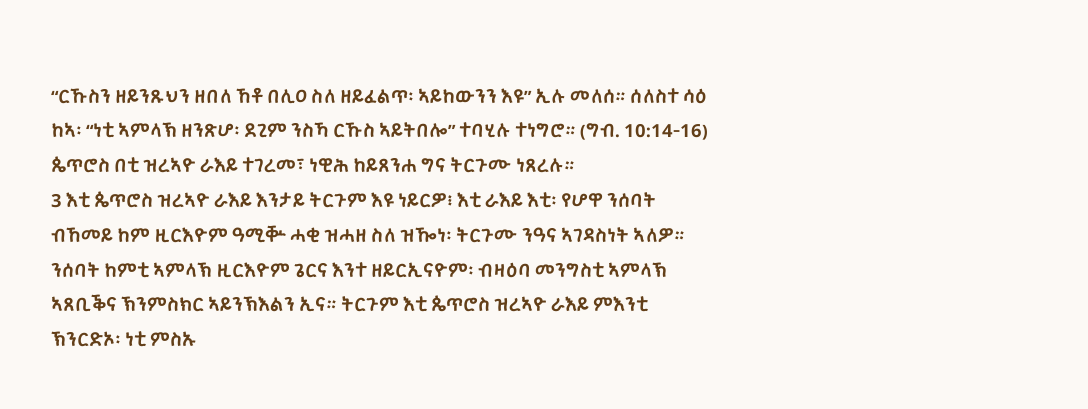“ርኹስን ዘይንጹህን ዘበለ ኸቶ በሊዐ ስለ ዘይፈልጥ፡ ኣይከውንን እዩ” ኢሉ መለሰ። ሰለስተ ሳዕ ከኣ፡ “ነቲ ኣምላኽ ዘንጽሆ፡ ደጊም ንስኻ ርኹስ ኣይትበሎ” ተባሂሉ ተነግሮ። (ግብ. 10:14-16) ጴጥሮስ በቲ ዝረኣዮ ራእይ ተገረመ፣ ነዊሕ ከይጸንሐ ግና ትርጉሙ ነጸረሉ።
3 እቲ ጴጥሮስ ዝረኣዮ ራእይ እንታይ ትርጉም እዩ ነይርዎ፧ እቲ ራእይ እቲ፡ የሆዋ ንሰባት ብኸመይ ከም ዚርእዮም ዓሚቝ ሓቂ ዝሓዘ ስለ ዝዀነ፡ ትርጉሙ ንዓና ኣገዳስነት ኣለዎ። ንሰባት ከምቲ ኣምላኽ ዚርእዮም ጌርና እንተ ዘይርኢናዮም፡ ብዛዕባ መንግስቲ ኣምላኽ ኣጸቢቕና ኽንምስክር ኣይንኽእልን ኢና። ትርጉም እቲ ጴጥሮስ ዝረኣዮ ራእይ ምእንቲ ኽንርድኦ፡ ነቲ ምስኡ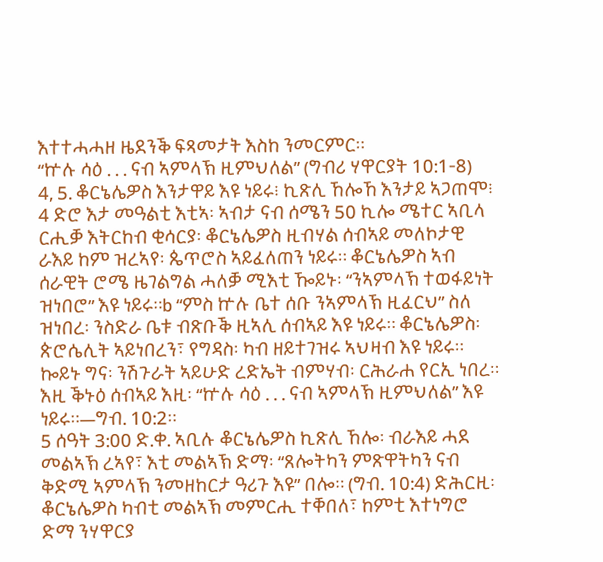እተተሓሓዘ ዜደንቕ ፍጻመታት እስከ ንመርምር።
“ኵሉ ሳዕ . . . ናብ ኣምላኽ ዚምህለል” (ግብሪ ሃዋርያት 10:1-8)
4, 5. ቆርኔሌዎስ እንታዋይ እዩ ነይሩ፧ ኪጽሊ ኸሎኸ እንታይ ኣጋጠሞ፧
4 ድሮ እታ መዓልቲ እቲኣ፡ ኣብታ ናብ ሰሜን 50 ኪሎ ሜተር ኣቢላ ርሒቓ እትርከብ ቂሳርያ፡ ቆርኔሌዎስ ዚብሃል ሰብኣይ መለኮታዊ ራእይ ከም ዝረኣየ፡ ጴጥሮስ ኣይፈለጠን ነይሩ። ቆርኔሌዎስ ኣብ ሰራዊት ሮሜ ዜገልግል ሓለቓ ሚእቲ ዀይኑ፡ “ንኣምላኽ ተወፋይነት ዝነበሮ” እዩ ነይሩ።b “ምስ ኵሉ ቤተ ሰቡ ንኣምላኽ ዚፈርህ” ስለ ዝነበረ፡ ንስድራ ቤቱ ብጽቡቕ ዚኣሊ ሰብኣይ እዩ ነይሩ። ቆርኔሌዎስ፡ ጵሮሴሊት ኣይነበረን፣ የግዳስ፡ ካብ ዘይተገዝሩ ኣህዛብ እዩ ነይሩ። ኰይኑ ግና፡ ንሽጉራት ኣይሁድ ረድኤት ብምሃብ፡ ርሕራሐ የርኢ ነበረ። እዚ ቕኑዕ ሰብኣይ እዚ፡ “ኵሉ ሳዕ . . . ናብ ኣምላኽ ዚምህለል” እዩ ነይሩ።—ግብ. 10:2።
5 ሰዓት 3:00 ድ.ቀ. ኣቢሉ ቆርኔሌዎስ ኪጽሊ ኸሎ፡ ብራእይ ሓደ መልኣኽ ረኣየ፣ እቲ መልኣኽ ድማ፡ “ጸሎትካን ምጽዋትካን ናብ ቅድሚ ኣምላኽ ንመዘከርታ ዓሪጉ እዩ” በሎ። (ግብ. 10:4) ድሕርዚ፡ ቆርኔሌዎስ ካብቲ መልኣኽ መምርሒ ተቐበለ፣ ከምቲ እተነግሮ ድማ ንሃዋርያ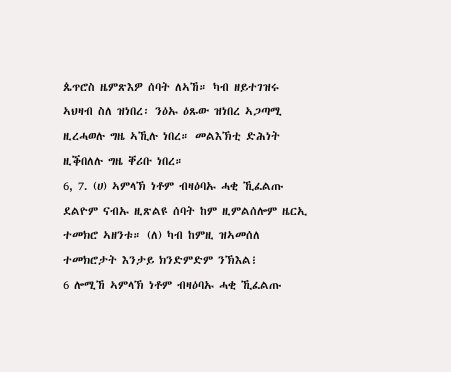ጴጥሮስ ዜምጽእዎ ሰባት ለኣኸ። ካብ ዘይተገዝሩ ኣህዛብ ስለ ዝነበረ፡ ንዕኡ ዕጹው ዝነበረ ኣጋጣሚ ዚረሓወሉ ግዜ ኣኺሉ ነበረ። መልእኽቲ ድሕነት ዚቕበለሉ ግዜ ቐሪቡ ነበረ።
6, 7. (ሀ) ኣምላኽ ነቶም ብዛዕባኡ ሓቂ ኺፈልጡ ደልዮም ናብኡ ዚጽልዩ ሰባት ከም ዚምልሰሎም ዜርኢ ተመክሮ ኣዘንቱ። (ለ) ካብ ከምዚ ዝኣመሰለ ተመክሮታት እንታይ ክንድምድም ንኽእል፧
6 ሎሚኸ ኣምላኽ ነቶም ብዛዕባኡ ሓቂ ኺፈልጡ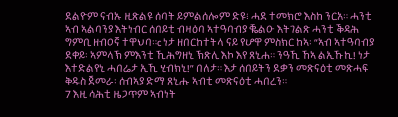ደልዮም ናብኡ ዚጽልዩ ሰባት ይምልሰሎም ድዩ፧ ሓደ ተመክሮ እስከ ንርአ። ሓንቲ ኣብ ኣልባንያ እትነብር ሰበይቲ ብዛዕባ ኣተዓባብያ ቘልዑ እትገልጽ ሓንቲ ቕዳሕ ግምቢ ዘብዐኛ ተዋህባ።c ነታ ዘበርከተትላ ናይ የሆዋ ምስክር ከኣ፡ “ኣብ ኣተዓባብያ ደቀይ፡ ኣምላኽ ምእንቲ ኺሕግዘኒ ኽጽሊ እኮ እየ ጸኒሐ። ንዓኺ ኸኣ ልኢኹኪ! ነታ እተድልየኒ ሓበሬታ ኢኺ ሂብክኒ!” በለታ። እታ ሰበይትን ደቃን መጽናዕቲ መጽሓፍ ቅዱስ ጀመራ፡ ሰብኣያ ድማ ጸኒሑ ኣብቲ መጽናዕቲ ሓበረን።
7 እዚ ሳሕቲ ዜጋጥም ኣብነት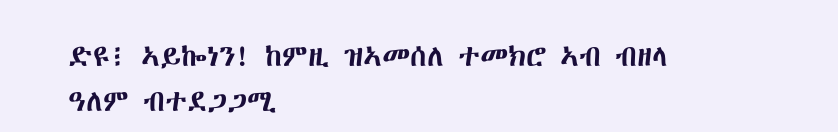ድዩ፧ ኣይኰነን! ከምዚ ዝኣመሰለ ተመክሮ ኣብ ብዘላ ዓለም ብተደጋጋሚ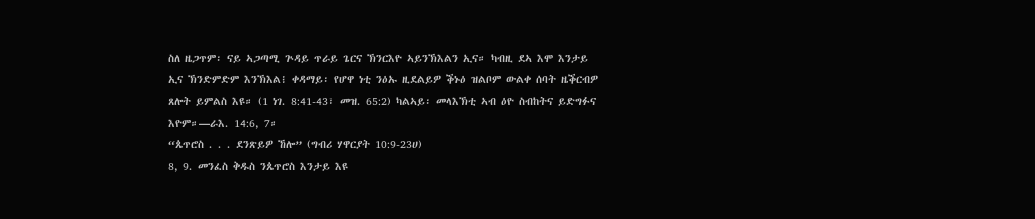ስለ ዜጋጥም፡ ናይ ኣጋጣሚ ጕዳይ ጥራይ ጌርና ኽንርእዮ ኣይንኽእልን ኢና። ካብዚ ደኣ እሞ እንታይ ኢና ኽንድምድም እንኽእል፧ ቀዳማይ፡ የሆዋ ነቲ ንዕኡ ዚደልይዎ ቕኑዕ ዝልቦም ውልቀ ሰባት ዜቕርብዎ ጸሎት ይምልስ እዩ። (1 ነገ. 8:41-43፣ መዝ. 65:2) ካልኣይ፡ መላእኽቲ ኣብ ዕዮ ስብከትና ይድግፉና እዮም።—ራእ. 14:6, 7።
“ጴጥሮስ . . . ደንጽይዎ ኸሎ” (ግብሪ ሃዋርያት 10:9-23ሀ)
8, 9. መንፈስ ቅዱስ ንጴጥሮስ እንታይ እዩ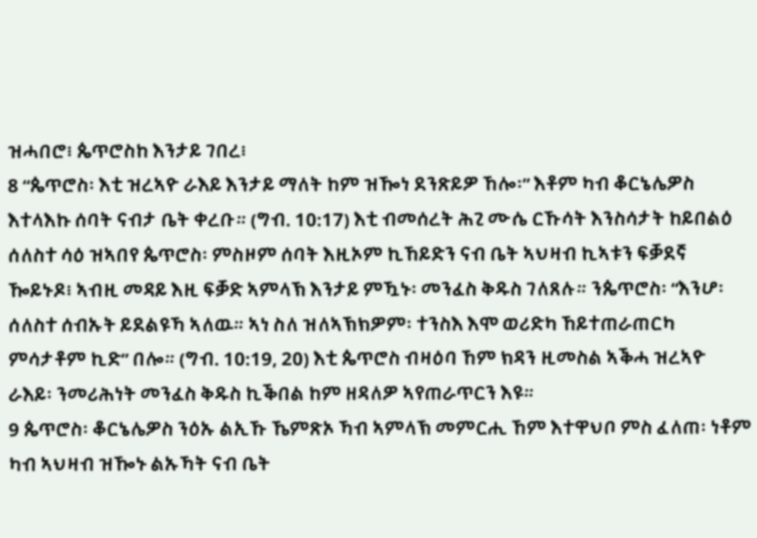ዝሓበሮ፧ ጴጥሮስከ እንታይ ገበረ፧
8 “ጴጥሮስ፡ እቲ ዝረኣዮ ራእይ እንታይ ማለት ከም ዝዀነ ደንጽይዎ ኸሎ፡” እቶም ካብ ቆርኔሌዎስ እተላእኩ ሰባት ናብታ ቤት ቀረቡ። (ግብ. 10:17) እቲ ብመሰረት ሕጊ ሙሴ ርኹሳት እንስሳታት ከይበልዕ ሰለስተ ሳዕ ዝኣበየ ጴጥሮስ፡ ምስዞም ሰባት እዚኦም ኪኸይድን ናብ ቤት ኣህዛብ ኪኣቱን ፍቓደኛ ዀይኑዶ፧ ኣብዚ መዳይ እዚ ፍቓድ ኣምላኽ እንታይ ምዃኑ፡ መንፈስ ቅዱስ ገለጸሉ። ንጴጥሮስ፡ “እንሆ፡ ሰለስተ ሰብኡት ይደልዩኻ ኣለዉ። ኣነ ስለ ዝለኣኽክዎም፡ ተንስእ እሞ ወሪድካ ኸይተጠራጠርካ ምሳታቶም ኪድ” በሎ። (ግብ. 10:19, 20) እቲ ጴጥሮስ ብዛዕባ ኸም ክዳን ዚመስል ኣቕሓ ዝረኣዮ ራእይ፡ ንመሪሕነት መንፈስ ቅዱስ ኪቕበል ከም ዘዳለዎ ኣየጠራጥርን እዩ።
9 ጴጥሮስ፡ ቆርኔሌዎስ ንዕኡ ልኢኹ ኼምጽኦ ኻብ ኣምላኽ መምርሒ ኸም እተዋህቦ ምስ ፈለጠ፡ ነቶም ካብ ኣህዛብ ዝዀኑ ልኡኻት ናብ ቤት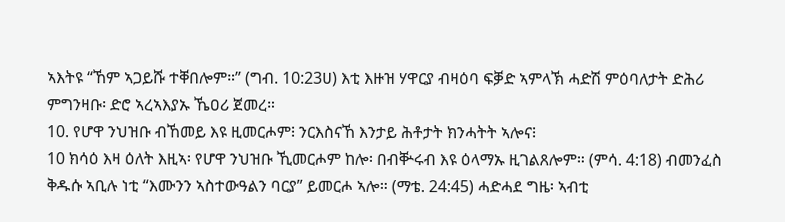ኣእትዩ “ኸም ኣጋይሹ ተቐበሎም።” (ግብ. 10:23ሀ) እቲ እዙዝ ሃዋርያ ብዛዕባ ፍቓድ ኣምላኽ ሓድሽ ምዕባለታት ድሕሪ ምግንዛቡ፡ ድሮ ኣረኣእያኡ ኼዐሪ ጀመረ።
10. የሆዋ ንህዝቡ ብኸመይ እዩ ዚመርሖም፧ ንርእስናኸ እንታይ ሕቶታት ክንሓትት ኣሎና፧
10 ክሳዕ እዛ ዕለት እዚኣ፡ የሆዋ ንህዝቡ ኺመርሖም ከሎ፡ በብቝሩብ እዩ ዕላማኡ ዚገልጸሎም። (ምሳ. 4:18) ብመንፈስ ቅዱሱ ኣቢሉ ነቲ “እሙንን ኣስተውዓልን ባርያ” ይመርሖ ኣሎ። (ማቴ. 24:45) ሓድሓደ ግዜ፡ ኣብቲ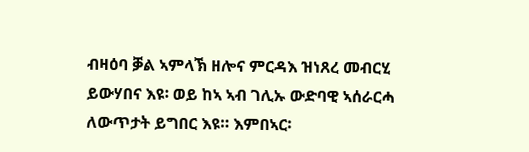ብዛዕባ ቓል ኣምላኽ ዘሎና ምርዳእ ዝነጸረ መብርሂ ይውሃበና እዩ፡ ወይ ከኣ ኣብ ገሊኡ ውድባዊ ኣሰራርሓ ለውጥታት ይግበር እዩ። እምበኣር፡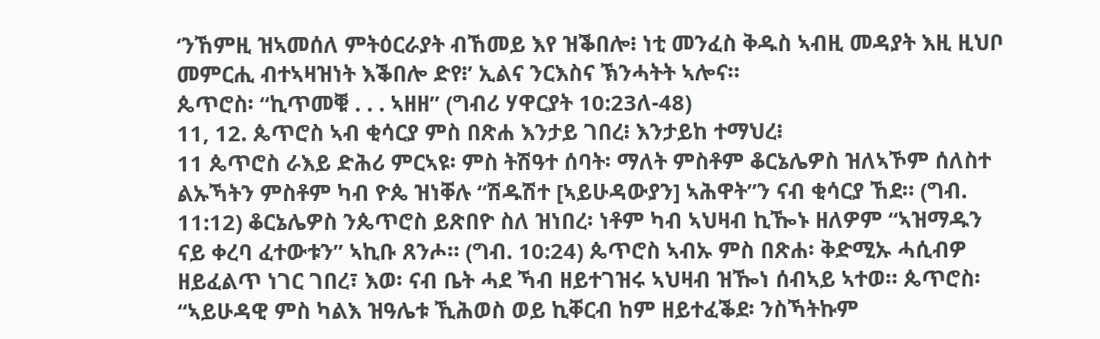‘ንኸምዚ ዝኣመሰለ ምትዕርራያት ብኸመይ እየ ዝቕበሎ፧ ነቲ መንፈስ ቅዱስ ኣብዚ መዳያት እዚ ዚህቦ መምርሒ ብተኣዛዝነት እቕበሎ ድየ፧’ ኢልና ንርእስና ኽንሓትት ኣሎና።
ጴጥሮስ፡ “ኪጥመቑ . . . ኣዘዘ” (ግብሪ ሃዋርያት 10:23ለ-48)
11, 12. ጴጥሮስ ኣብ ቂሳርያ ምስ በጽሐ እንታይ ገበረ፧ እንታይከ ተማህረ፧
11 ጴጥሮስ ራእይ ድሕሪ ምርኣዩ፡ ምስ ትሽዓተ ሰባት፡ ማለት ምስቶም ቆርኔሌዎስ ዝለኣኾም ሰለስተ ልኡኻትን ምስቶም ካብ ዮጴ ዝነቐሉ “ሽዱሽተ [ኣይሁዳውያን] ኣሕዋት”ን ናብ ቂሳርያ ኸደ። (ግብ. 11:12) ቆርኔሌዎስ ንጴጥሮስ ይጽበዮ ስለ ዝነበረ፡ ነቶም ካብ ኣህዛብ ኪዀኑ ዘለዎም “ኣዝማዱን ናይ ቀረባ ፈተውቱን” ኣኪቡ ጸንሖ። (ግብ. 10:24) ጴጥሮስ ኣብኡ ምስ በጽሐ፡ ቅድሚኡ ሓሲብዎ ዘይፈልጥ ነገር ገበረ፣ እወ፡ ናብ ቤት ሓደ ኻብ ዘይተገዝሩ ኣህዛብ ዝዀነ ሰብኣይ ኣተወ። ጴጥሮስ፡ “ኣይሁዳዊ ምስ ካልእ ዝዓሌቱ ኺሕወስ ወይ ኪቐርብ ከም ዘይተፈቕደ፡ ንስኻትኩም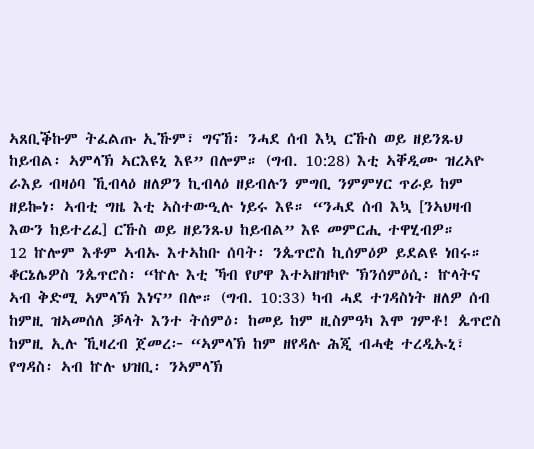ኣጸቢቕኩም ትፈልጡ ኢኹም፣ ግናኸ፡ ንሓደ ሰብ እኳ ርኹስ ወይ ዘይንጹህ ከይብል፡ ኣምላኽ ኣርእዩኒ እዩ” በሎም። (ግብ. 10:28) እቲ ኣቐዲሙ ዝረኣዮ ራእይ ብዛዕባ ኺብላዕ ዘለዎን ኪብላዕ ዘይብሉን ምግቢ ንምምሃር ጥራይ ከም ዘይኰነ፡ ኣብቲ ግዜ እቲ ኣስተውዒሉ ነይሩ እዩ። “ንሓደ ሰብ እኳ [ንኣህዛብ እውን ከይተረፈ] ርኹስ ወይ ዘይንጹህ ከይብል” እዩ መምርሒ ተዋሂብዎ።
12 ኵሎም እቶም ኣብኡ እተኣከቡ ሰባት፡ ንጴጥሮስ ኪሰምዕዎ ይደልዩ ነበሩ። ቆርኔሌዎስ ንጴጥሮስ፡ “ኵሉ እቲ ኻብ የሆዋ እተኣዘዝካዮ ኽንሰምዕሲ፡ ኵላትና ኣብ ቅድሚ ኣምላኽ እነና” በሎ። (ግብ. 10:33) ካብ ሓደ ተገዳስነት ዘለዎ ሰብ ከምዚ ዝኣመሰለ ቓላት እንተ ትሰምዕ፡ ከመይ ከም ዚስምዓካ እሞ ገምቶ! ጴጥሮስ ከምዚ ኢሉ ኺዛረብ ጀመረ፦ “ኣምላኽ ከም ዘየዳሉ ሕጂ ብሓቂ ተረዲኡኒ፣ የግዳስ፡ ኣብ ኵሉ ህዝቢ፡ ንኣምላኽ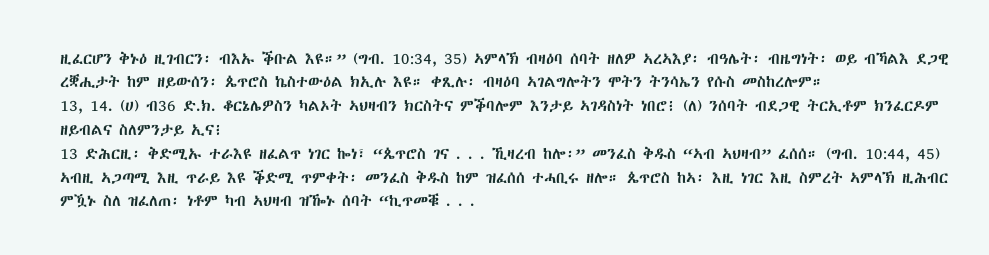ዚፈርሆን ቅኑዕ ዚገብርን፡ ብእኡ ቕቡል እዩ።” (ግብ. 10:34, 35) ኣምላኽ ብዛዕባ ሰባት ዘለዎ ኣረኣእያ፡ ብዓሌት፡ ብዜግነት፡ ወይ ብኻልእ ደጋዊ ረቛሒታት ከም ዘይውሰን፡ ጴጥሮስ ኬስተውዕል ክኢሉ እዩ። ቀጺሉ፡ ብዛዕባ ኣገልግሎትን ሞትን ትንሳኤን የሱስ መስከረሎም።
13, 14. (ሀ) ብ36 ድ.ክ. ቆርኔሌዎስን ካልኦት ኣህዛብን ክርስትና ምቕባሎም እንታይ ኣገዳስነት ነበሮ፧ (ለ) ንሰባት ብደጋዊ ትርኢቶም ክንፈርዶም ዘይብልና ስለምንታይ ኢና፧
13 ድሕርዚ፡ ቅድሚኡ ተራእዩ ዘፈልጥ ነገር ኰነ፣ “ጴጥሮስ ገና . . . ኺዛረብ ከሎ፡” መንፈስ ቅዱስ “ኣብ ኣህዛብ” ፈሰሰ። (ግብ. 10:44, 45) ኣብዚ ኣጋጣሚ እዚ ጥራይ እዩ ቕድሚ ጥምቀት፡ መንፈስ ቅዱስ ከም ዝፈሰሰ ተሓቢሩ ዘሎ። ጴጥሮስ ከኣ፡ እዚ ነገር እዚ ስምረት ኣምላኽ ዚሕብር ምዃኑ ስለ ዝፈለጠ፡ ነቶም ካብ ኣህዛብ ዝዀኑ ሰባት “ኪጥመቑ . . .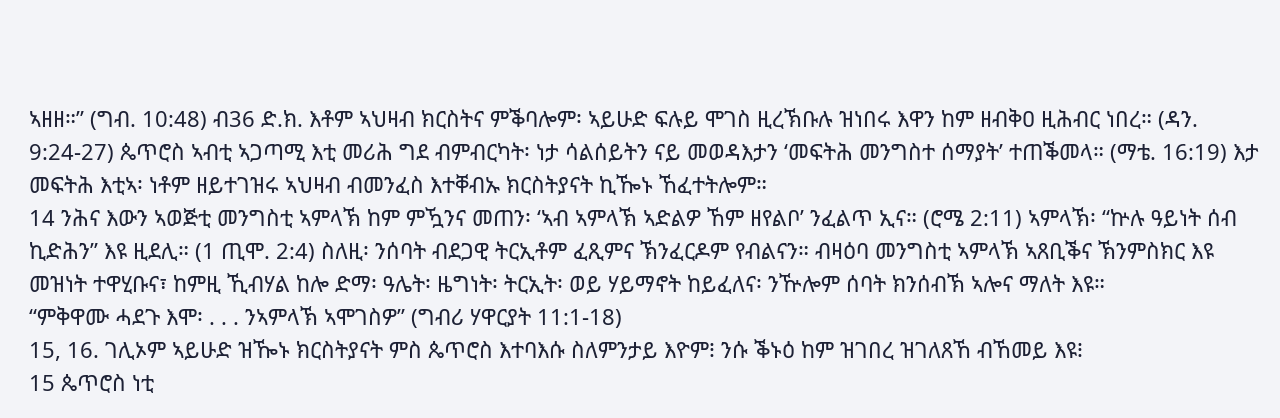ኣዘዘ።” (ግብ. 10:48) ብ36 ድ.ክ. እቶም ኣህዛብ ክርስትና ምቕባሎም፡ ኣይሁድ ፍሉይ ሞገስ ዚረኽቡሉ ዝነበሩ እዋን ከም ዘብቅዐ ዚሕብር ነበረ። (ዳን. 9:24-27) ጴጥሮስ ኣብቲ ኣጋጣሚ እቲ መሪሕ ግደ ብምብርካት፡ ነታ ሳልሰይትን ናይ መወዳእታን ‘መፍትሕ መንግስተ ሰማያት’ ተጠቕመላ። (ማቴ. 16:19) እታ መፍትሕ እቲኣ፡ ነቶም ዘይተገዝሩ ኣህዛብ ብመንፈስ እተቐብኡ ክርስትያናት ኪዀኑ ኸፈተትሎም።
14 ንሕና እውን ኣወጅቲ መንግስቲ ኣምላኽ ከም ምዃንና መጠን፡ ‘ኣብ ኣምላኽ ኣድልዎ ኸም ዘየልቦ’ ንፈልጥ ኢና። (ሮሜ 2:11) ኣምላኽ፡ “ኵሉ ዓይነት ሰብ ኪድሕን” እዩ ዚደሊ። (1 ጢሞ. 2:4) ስለዚ፡ ንሰባት ብደጋዊ ትርኢቶም ፈጺምና ኽንፈርዶም የብልናን። ብዛዕባ መንግስቲ ኣምላኽ ኣጸቢቕና ኽንምስክር እዩ መዝነት ተዋሂቡና፣ ከምዚ ኺብሃል ከሎ ድማ፡ ዓሌት፡ ዜግነት፡ ትርኢት፡ ወይ ሃይማኖት ከይፈለና፡ ንዅሎም ሰባት ክንሰብኽ ኣሎና ማለት እዩ።
“ምቅዋሙ ሓደጉ እሞ፡ . . . ንኣምላኽ ኣሞገስዎ” (ግብሪ ሃዋርያት 11:1-18)
15, 16. ገሊኦም ኣይሁድ ዝዀኑ ክርስትያናት ምስ ጴጥሮስ እተባእሱ ስለምንታይ እዮም፧ ንሱ ቕኑዕ ከም ዝገበረ ዝገለጸኸ ብኸመይ እዩ፧
15 ጴጥሮስ ነቲ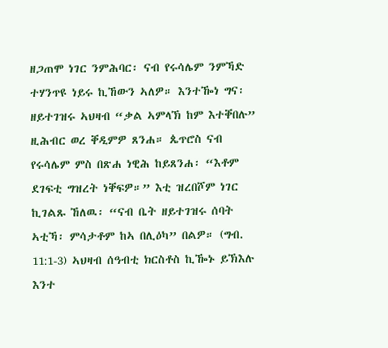ዘጋጠሞ ነገር ንምሕባር፡ ናብ የሩሳሌም ንምኻድ ተሃንጥዩ ነይሩ ኪኸውን ኣለዎ። እንተዀነ ግና፡ ዘይተገዝሩ ኣህዛብ “ቃል ኣምላኽ ከም እተቐበሉ” ዚሕብር ወረ ቐዲምዎ ጸንሐ። ጴጥሮስ ናብ የሩሳሌም ምስ በጽሐ ነዊሕ ከይጸንሐ፡ “እቶም ደገፍቲ ግዝረት ነቐፍዎ።” እቲ ዝረበሾም ነገር ኪገልጹ ኸለዉ፡ “ናብ ቤት ዘይተገዝሩ ሰባት ኣቲኻ፡ ምሳታቶም ከኣ በሊዕካ” በልዎ። (ግብ. 11:1-3) ኣህዛብ ሰዓብቲ ክርስቶስ ኪዀኑ ይኽእሉ እንተ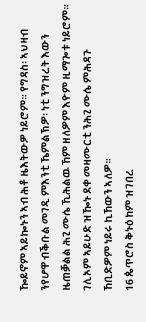ዀይኖም ኣይኰኑን ኣብ ሕቶ ዜእትውዎ ነይሮም። የግዳስ፡ ኣህዛብ ንየሆዋ ብቕቡል መገዲ ምእንቲ ኼምልኽዎ፡ ነቲ ንግዝረት እውን ዜጠቓልል ሕጊ ሙሴ ኺሕልዉ ኸም ዘለዎም እዮም ዚማጐቱ ነይሮም። ገሊኦም ኣይሁድ ዝዀኑ ደቀ መዛሙርቲ ንሕጊ ሙሴ ምሕዳጉ ኸቢድዎም ነይሩ ኪኸውን ኣለዎ።
16 ጴጥሮስ ቅኑዕ ከም ዝገበረ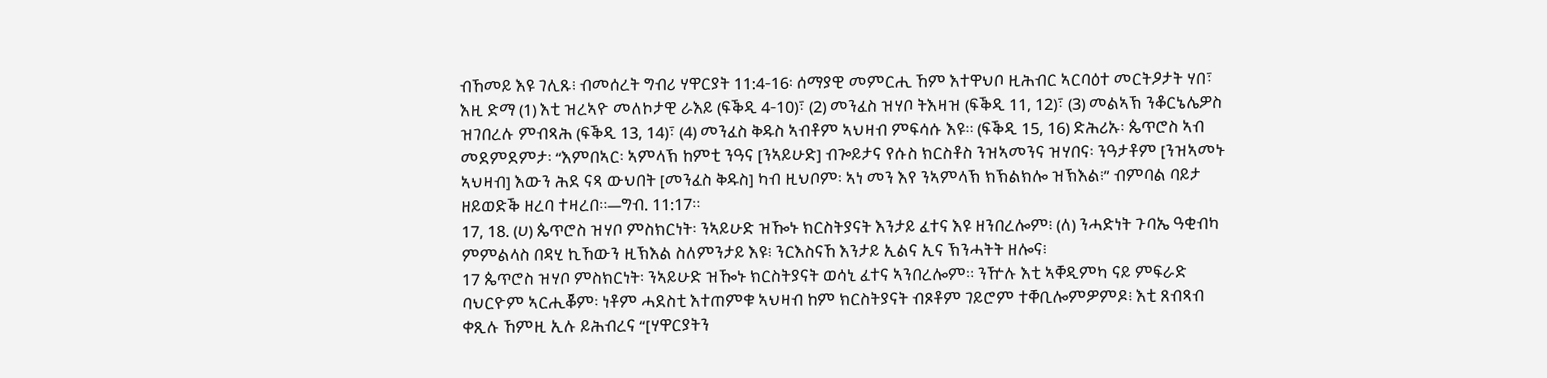ብኸመይ እዩ ገሊጹ፧ ብመሰረት ግብሪ ሃዋርያት 11:4-16፡ ሰማያዊ መምርሒ ኸም እተዋህቦ ዚሕብር ኣርባዕተ መርትዖታት ሃበ፣ እዚ ድማ (1) እቲ ዝረኣዮ መለኮታዊ ራእይ (ፍቕዲ 4-10)፣ (2) መንፈስ ዝሃቦ ትእዛዝ (ፍቕዲ 11, 12)፣ (3) መልኣኽ ንቆርኔሌዎስ ዝገበረሉ ምብጻሕ (ፍቕዲ 13, 14)፣ (4) መንፈስ ቅዱስ ኣብቶም ኣህዛብ ምፍሳሱ እዩ። (ፍቕዲ 15, 16) ድሕሪኡ፡ ጴጥሮስ ኣብ መደምደምታ፡ “እምበኣር፡ ኣምላኽ ከምቲ ንዓና [ንኣይሁድ] ብጐይታና የሱስ ክርስቶስ ንዝኣመንና ዝሃበና፡ ንዓታቶም [ንዝኣመኑ ኣህዛብ] እውን ሕደ ናጻ ውህበት [መንፈስ ቅዱስ] ካብ ዚህቦም፡ ኣነ መን እየ ንኣምላኽ ክኽልክሎ ዝኽእል፧” ብምባል ባይታ ዘይወድቕ ዘረባ ተዛረበ።—ግብ. 11:17።
17, 18. (ሀ) ጴጥሮስ ዝሃቦ ምስክርነት፡ ንኣይሁድ ዝዀኑ ክርስትያናት እንታይ ፈተና እዩ ዘንበረሎም፧ (ለ) ንሓድነት ጉባኤ ዓቂብካ ምምልላስ በዳሂ ኪኸውን ዚኽእል ስለምንታይ እዩ፧ ንርእስናኸ እንታይ ኢልና ኢና ኽንሓትት ዘሎና፧
17 ጴጥሮስ ዝሃቦ ምስክርነት፡ ንኣይሁድ ዝዀኑ ክርስትያናት ወሳኒ ፈተና ኣንበረሎም። ንዅሉ እቲ ኣቐዲምካ ናይ ምፍራድ ባህርዮም ኣርሒቖም፡ ነቶም ሓደስቲ እተጠምቁ ኣህዛብ ከም ክርስትያናት ብጾቶም ገይሮም ተቐቢሎምዎምዶ፧ እቲ ጸብጻብ ቀጺሉ ኸምዚ ኢሉ ይሕብረና “[ሃዋርያትን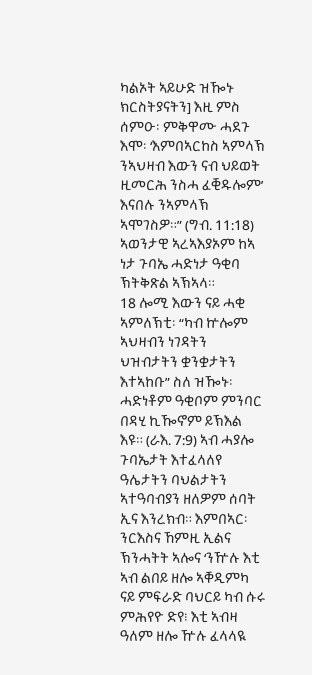ካልኦት ኣይሁድ ዝዀኑ ክርስትያናትን] እዚ ምስ ሰምዑ፡ ምቅዋሙ ሓደጉ እሞ፡ ‘እምበኣርከስ ኣምላኽ ንኣህዛብ እውን ናብ ህይወት ዚመርሕ ንስሓ ፈቒዱሎም’ እናበሉ ንኣምላኽ ኣሞገስዎ።” (ግብ. 11:18) ኣወንታዊ ኣረኣእያኦም ከኣ ነታ ጉባኤ ሓድነታ ዓቂባ ኽትቅጽል ኣኽኣላ።
18 ሎሚ እውን ናይ ሓቂ ኣምለኽቲ፡ “ካብ ኵሎም ኣህዛብን ነገዳትን ህዝብታትን ቋንቋታትን እተኣከቡ” ስለ ዝዀኑ፡ ሓድነቶም ዓቂቦም ምንባር በዳሂ ኪዀኖም ይኽእል እዩ። (ራእ. 7:9) ኣብ ሓያሎ ጉባኤታት እተፈላለየ ዓሌታትን ባህልታትን ኣተዓባብያን ዘለዎም ሰባት ኢና እንረክብ። እምበኣር፡ ንርእስና ኸምዚ ኢልና ኽንሓትት ኣሎና ‘ንዅሉ እቲ ኣብ ልበይ ዘሎ ኣቐዲምካ ናይ ምፍራድ ባህርይ ካብ ሱሩ ምሕየዮ ድየ፧ እቲ ኣብዛ ዓለም ዘሎ ዅሉ ፈላላዪ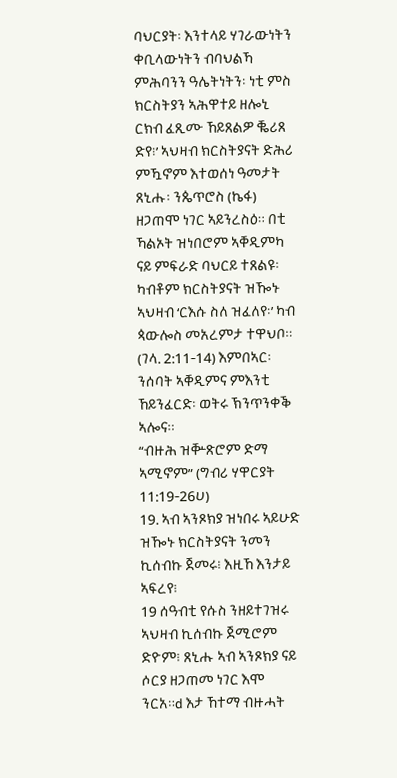ባህርያት፡ እንተላይ ሃገራውነትን ቀቢላውነትን ብባህልኻ ምሕባንን ዓሌትነትን፡ ነቲ ምስ ክርስትያን ኣሕዋተይ ዘሎኒ ርክብ ፈጺሙ ኸይጸልዎ ቘሪጸ ድየ፧’ ኣህዛብ ክርስትያናት ድሕሪ ምዃኖም እተወሰነ ዓመታት ጸኒሑ፡ ንጴጥሮስ (ኬፋ) ዘጋጠሞ ነገር ኣይንረስዕ። በቲ ኻልኦት ዝነበሮም ኣቐዲምካ ናይ ምፍራድ ባህርይ ተጸልዩ፡ ካብቶም ክርስትያናት ዝዀኑ ኣህዛብ ‘ርእሱ ስለ ዝፈለየ፡’ ካብ ጳውሎስ መአረምታ ተዋህቦ። (ገላ. 2:11-14) እምበኣር፡ ንሰባት ኣቐዲምና ምእንቲ ኸይንፈርድ፡ ወትሩ ኽንጥንቀቕ ኣሎና።
“ብዙሕ ዝቝጽሮም ድማ ኣሚኖም” (ግብሪ ሃዋርያት 11:19-26ሀ)
19. ኣብ ኣንጾክያ ዝነበሩ ኣይሁድ ዝዀኑ ክርስትያናት ንመን ኪሰብኩ ጀመሩ፧ እዚኸ እንታይ ኣፍረየ፧
19 ሰዓብቲ የሱስ ንዘይተገዝሩ ኣህዛብ ኪሰብኩ ጀሚሮም ድዮም፧ ጸኒሑ ኣብ ኣንጾክያ ናይ ሶርያ ዘጋጠመ ነገር እሞ ንርአ።d እታ ኸተማ ብዙሓት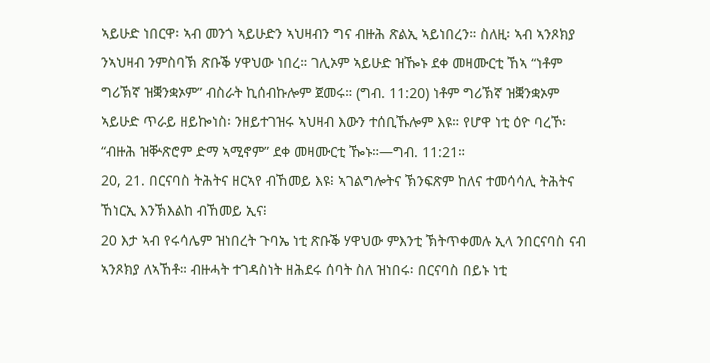ኣይሁድ ነበርዋ፡ ኣብ መንጎ ኣይሁድን ኣህዛብን ግና ብዙሕ ጽልኢ ኣይነበረን። ስለዚ፡ ኣብ ኣንጾክያ ንኣህዛብ ንምስባኽ ጽቡቕ ሃዋህው ነበረ። ገሊኦም ኣይሁድ ዝዀኑ ደቀ መዛሙርቲ ኸኣ “ነቶም ግሪኽኛ ዝቛንቋኦም” ብስራት ኪሰብኩሎም ጀመሩ። (ግብ. 11:20) ነቶም ግሪኽኛ ዝቛንቋኦም ኣይሁድ ጥራይ ዘይኰነስ፡ ንዘይተገዝሩ ኣህዛብ እውን ተሰቢኹሎም እዩ። የሆዋ ነቲ ዕዮ ባረኾ፡ “ብዙሕ ዝቝጽሮም ድማ ኣሚኖም” ደቀ መዛሙርቲ ዀኑ።—ግብ. 11:21።
20, 21. በርናባስ ትሕትና ዘርኣየ ብኸመይ እዩ፧ ኣገልግሎትና ኽንፍጽም ከለና ተመሳሳሊ ትሕትና ኸነርኢ እንኽእልከ ብኸመይ ኢና፧
20 እታ ኣብ የሩሳሌም ዝነበረት ጉባኤ ነቲ ጽቡቕ ሃዋህው ምእንቲ ኽትጥቀመሉ ኢላ ንበርናባስ ናብ ኣንጾክያ ለኣኸቶ። ብዙሓት ተገዳስነት ዘሕደሩ ሰባት ስለ ዝነበሩ፡ በርናባስ በይኑ ነቲ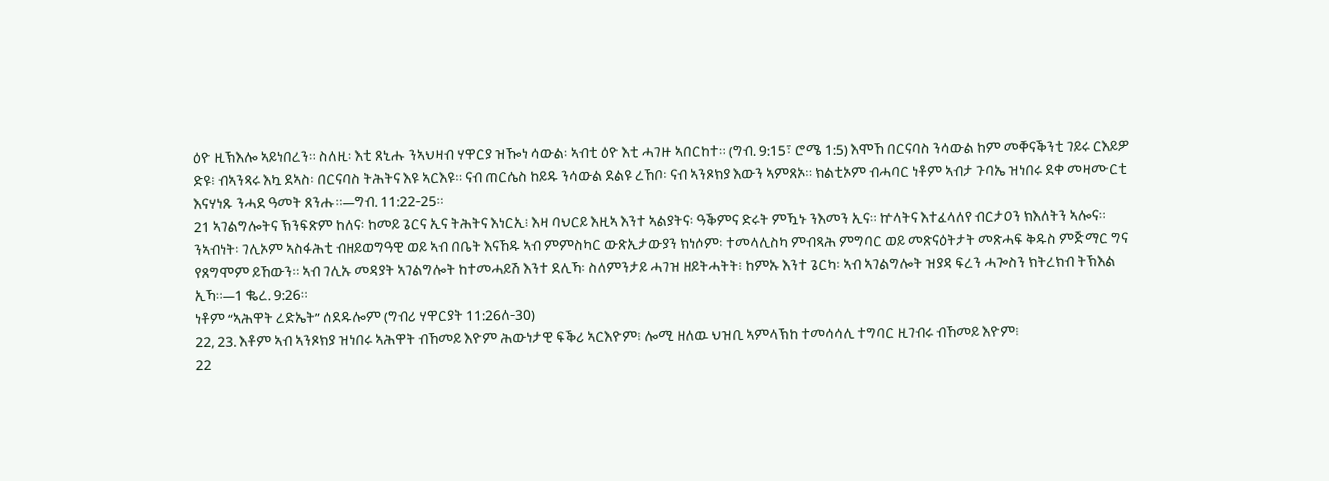ዕዮ ዚኽእሎ ኣይነበረን። ስለዚ፡ እቲ ጸኒሑ ንኣህዛብ ሃዋርያ ዝዀነ ሳውል፡ ኣብቲ ዕዮ እቲ ሓገዙ ኣበርከተ። (ግብ. 9:15፣ ሮሜ 1:5) እሞኸ በርናባስ ንሳውል ከም መቐናቕንቲ ገይሩ ርእይዎ ድዩ፧ ብኣንጻሩ እኳ ደኣስ፡ በርናባስ ትሕትና እዩ ኣርእዩ። ናብ ጠርሴስ ከይዱ ንሳውል ደልዩ ረኸቦ፡ ናብ ኣንጾክያ እውን ኣምጸኦ። ክልቲኦም ብሓባር ነቶም ኣብታ ጉባኤ ዝነበሩ ደቀ መዛሙርቲ እናሃነጹ ንሓደ ዓመት ጸንሑ።—ግብ. 11:22-25።
21 ኣገልግሎትና ኽንፍጽም ከለና፡ ከመይ ጌርና ኢና ትሕትና እነርኢ፧ እዛ ባህርይ እዚኣ እንተ ኣልያትና፡ ዓቕምና ድሩት ምዃኑ ንእመን ኢና። ኵላትና እተፈላለየ ብርታዐን ክእለትን ኣሎና። ንኣብነት፡ ገሊኦም ኣስፋሕቲ ብዘይወግዓዊ ወይ ኣብ በቤት እናኸዱ ኣብ ምምስካር ውጽኢታውያን ክነሶም፡ ተመላሊስካ ምብጻሕ ምግባር ወይ መጽናዕትታት መጽሓፍ ቅዱስ ምጅማር ግና የጸግሞም ይኸውን። ኣብ ገሊኡ መዳያት ኣገልግሎት ከተመሓይሽ እንተ ደሊኻ፡ ስለምንታይ ሓገዝ ዘይትሓትት፧ ከምኡ እንተ ጌርካ፡ ኣብ ኣገልግሎት ዝያዳ ፍረን ሓጐስን ክትረክብ ትኽእል ኢኻ።—1 ቈረ. 9:26።
ነቶም “ኣሕዋት ረድኤት” ሰደዱሎም (ግብሪ ሃዋርያት 11:26ለ-30)
22, 23. እቶም ኣብ ኣንጾክያ ዝነበሩ ኣሕዋት ብኸመይ እዮም ሕውነታዊ ፍቕሪ ኣርእዮም፧ ሎሚ ዘለዉ ህዝቢ ኣምላኽከ ተመሳሳሊ ተግባር ዚገብሩ ብኸመይ እዮም፧
22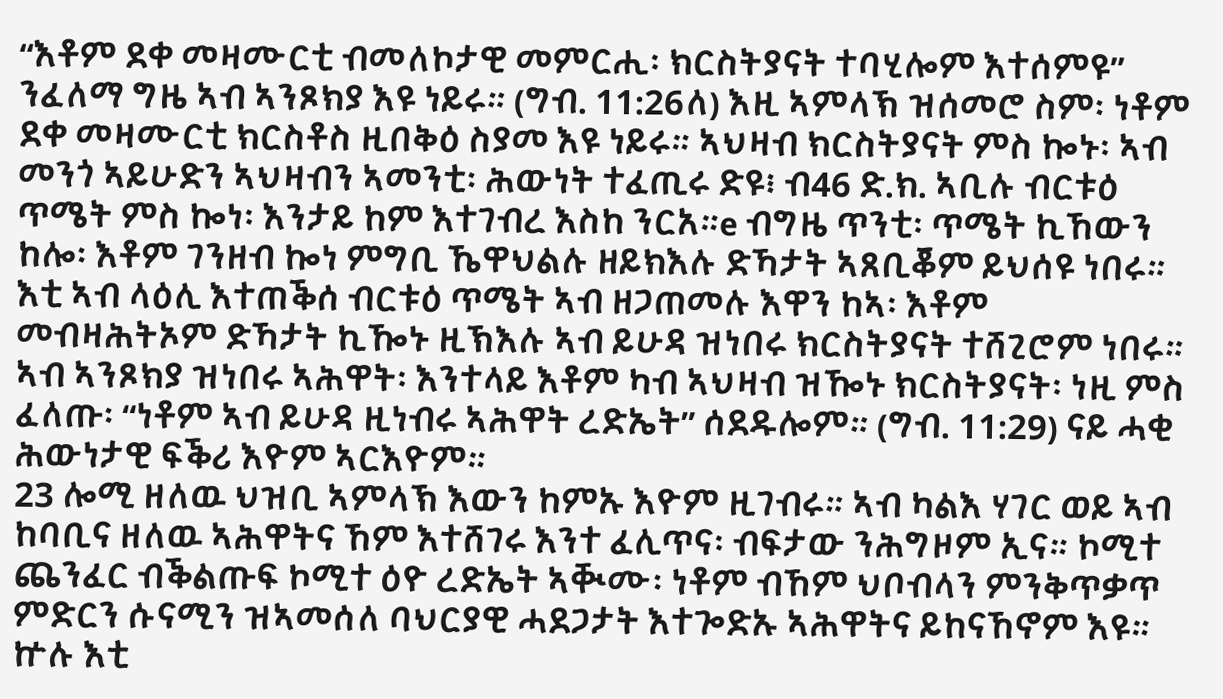“እቶም ደቀ መዛሙርቲ ብመለኮታዊ መምርሒ፡ ክርስትያናት ተባሂሎም እተሰምዩ” ንፈለማ ግዜ ኣብ ኣንጾክያ እዩ ነይሩ። (ግብ. 11:26ለ) እዚ ኣምላኽ ዝሰመሮ ስም፡ ነቶም ደቀ መዛሙርቲ ክርስቶስ ዚበቅዕ ስያመ እዩ ነይሩ። ኣህዛብ ክርስትያናት ምስ ኰኑ፡ ኣብ መንጎ ኣይሁድን ኣህዛብን ኣመንቲ፡ ሕውነት ተፈጢሩ ድዩ፧ ብ46 ድ.ክ. ኣቢሉ ብርቱዕ ጥሜት ምስ ኰነ፡ እንታይ ከም እተገብረ እስከ ንርአ።e ብግዜ ጥንቲ፡ ጥሜት ኪኸውን ከሎ፡ እቶም ገንዘብ ኰነ ምግቢ ኼዋህልሉ ዘይክእሉ ድኻታት ኣጸቢቖም ይህሰዩ ነበሩ። እቲ ኣብ ላዕሊ እተጠቕሰ ብርቱዕ ጥሜት ኣብ ዘጋጠመሉ እዋን ከኣ፡ እቶም መብዛሕትኦም ድኻታት ኪዀኑ ዚኽእሉ ኣብ ይሁዳ ዝነበሩ ክርስትያናት ተሸጊሮም ነበሩ። ኣብ ኣንጾክያ ዝነበሩ ኣሕዋት፡ እንተላይ እቶም ካብ ኣህዛብ ዝዀኑ ክርስትያናት፡ ነዚ ምስ ፈለጡ፡ “ነቶም ኣብ ይሁዳ ዚነብሩ ኣሕዋት ረድኤት” ሰደዱሎም። (ግብ. 11:29) ናይ ሓቂ ሕውነታዊ ፍቕሪ እዮም ኣርእዮም።
23 ሎሚ ዘለዉ ህዝቢ ኣምላኽ እውን ከምኡ እዮም ዚገብሩ። ኣብ ካልእ ሃገር ወይ ኣብ ከባቢና ዘለዉ ኣሕዋትና ኸም እተሸገሩ እንተ ፈሊጥና፡ ብፍታው ንሕግዞም ኢና። ኮሚተ ጨንፈር ብቕልጡፍ ኮሚተ ዕዮ ረድኤት ኣቚሙ፡ ነቶም ብኸም ህቦብላን ምንቅጥቃጥ ምድርን ሱናሚን ዝኣመሰለ ባህርያዊ ሓደጋታት እተጐድኡ ኣሕዋትና ይከናኸኖም እዩ። ኵሉ እቲ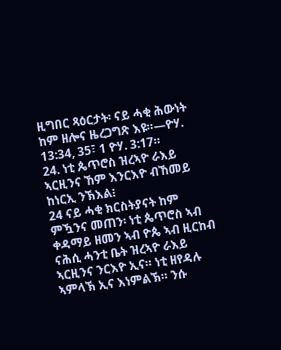ዚግበር ጻዕርታት፡ ናይ ሓቂ ሕውነት ከም ዘሎና ዜረጋግጽ እዩ።—ዮሃ. 13:34, 35፣ 1 ዮሃ. 3:17።
24. ነቲ ጴጥሮስ ዝረኣዮ ራእይ ኣርዚንና ኸም እንርእዮ ብኸመይ ከነርኢ ንኽእል፧
24 ናይ ሓቂ ክርስትያናት ከም ምዃንና መጠን፡ ነቲ ጴጥሮስ ኣብ ቀዳማይ ዘመን ኣብ ዮጴ ኣብ ዚርከብ ናሕሲ ሓንቲ ቤት ዝረኣዮ ራእይ ኣርዚንና ንርእዮ ኢና። ነቲ ዘየዳሉ ኣምላኽ ኢና እነምልኽ። ንሱ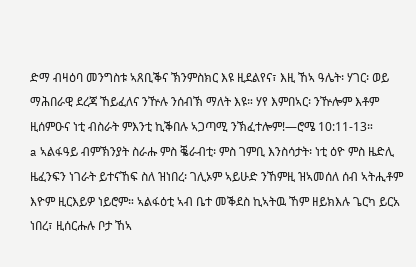ድማ ብዛዕባ መንግስቱ ኣጸቢቕና ኽንምስክር እዩ ዚደልየና፣ እዚ ኸኣ ዓሌት፡ ሃገር፡ ወይ ማሕበራዊ ደረጃ ኸይፈለና ንዅሉ ንሰብኽ ማለት እዩ። ሃየ እምበኣር፡ ንዅሎም እቶም ዚሰምዑና ነቲ ብስራት ምእንቲ ኪቕበሉ ኣጋጣሚ ንኽፈተሎም!—ሮሜ 10:11-13።
a ኣልፋዓይ ብምኽንያት ስራሑ ምስ ቘራብቲ፡ ምስ ገምቢ እንስሳታት፡ ነቲ ዕዮ ምስ ዜድሊ ዜፈንፍን ነገራት ይተናኸፍ ስለ ዝነበረ፡ ገሊኦም ኣይሁድ ንኸምዚ ዝኣመሰለ ሰብ ኣትሒቶም እዮም ዚርእይዎ ነይሮም። ኣልፋዕቲ ኣብ ቤተ መቕደስ ኪኣትዉ ኸም ዘይክእሉ ጌርካ ይርአ ነበረ፣ ዚሰርሑሉ ቦታ ኸኣ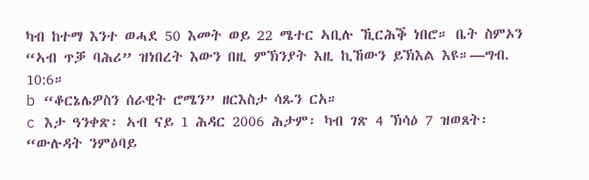ካብ ከተማ እንተ ወሓደ 50 እመት ወይ 22 ሜተር ኣቢሉ ኺርሕቕ ነበሮ። ቤት ስምኦን “ኣብ ጥቓ ባሕሪ” ዝነበረት እውን በዚ ምኽንያት እዚ ኪኸውን ይኽእል እዩ።—ግብ. 10:6።
b “ቆርኔሌዎስን ሰራዊት ሮሜን” ዘርእስታ ሳጹን ርአ።
c እታ ዓንቀጽ፡ ኣብ ናይ 1 ሕዳር 2006 ሕታም፡ ካብ ገጽ 4 ኽሳዕ 7 ዝወጸት፡ “ውሉዳት ንምዕባይ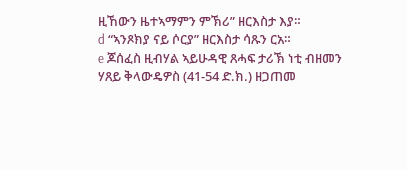ዚኸውን ዜተኣማምን ምኽሪ” ዘርእስታ እያ።
d “ኣንጾክያ ናይ ሶርያ” ዘርእስታ ሳጹን ርአ።
e ጆሰፈስ ዚብሃል ኣይሁዳዊ ጸሓፍ ታሪኽ ነቲ ብዘመን ሃጸይ ቅላውዴዎስ (41-54 ድ.ክ.) ዘጋጠመ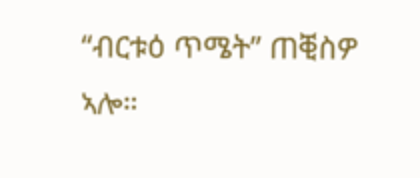“ብርቱዕ ጥሜት” ጠቒስዎ ኣሎ።